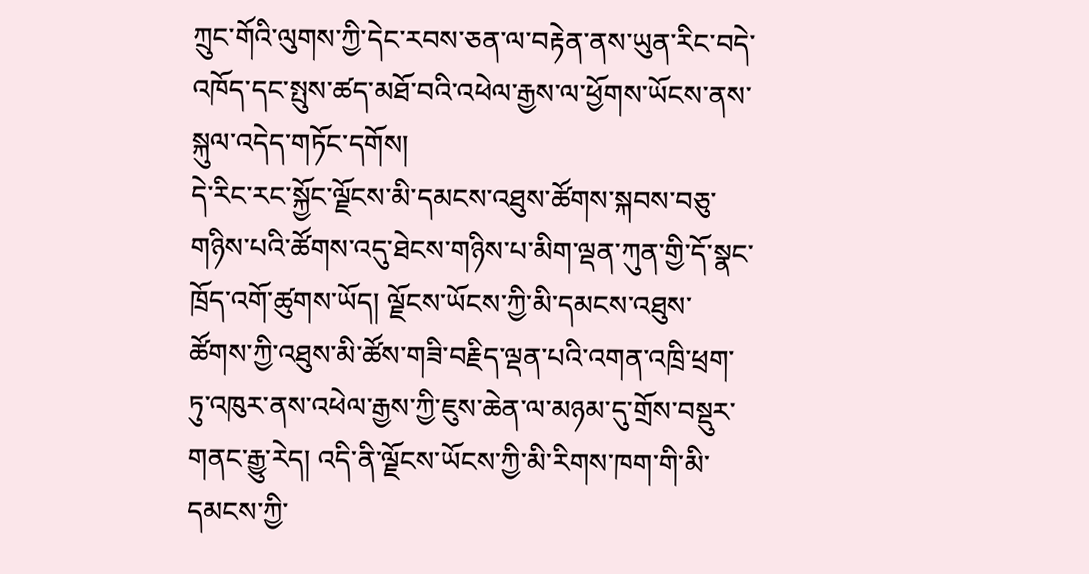ཀྲུང་གོའི་ལུགས་ཀྱི་དེང་རབས་ཅན་ལ་བརྟེན་ནས་ཡུན་རིང་བདེ་འཁོད་དང་སྤུས་ཚད་མཐོ་བའི་འཕེལ་རྒྱས་ལ་ཕྱོགས་ཡོངས་ནས་སྐུལ་འདེད་གཏོང་དགོས།
དེ་རིང་རང་སྐྱོང་ལྗོངས་མི་དམངས་འཐུས་ཚོགས་སྐབས་བཅུ་གཉིས་པའི་ཚོགས་འདུ་ཐེངས་གཉིས་པ་མིག་ལྡན་ཀུན་གྱི་དོ་སྣང་ཁྲོད་འགོ་ཚུགས་ཡོད། ལྗོངས་ཡོངས་ཀྱི་མི་དམངས་འཐུས་ཚོགས་ཀྱི་འཐུས་མི་ཚོས་གཟི་བརྗིད་ལྡན་པའི་འགན་འཁྲི་ཕྲག་ཏུ་འཁུར་ནས་འཕེལ་རྒྱས་ཀྱི་ཇུས་ཆེན་ལ་མཉམ་དུ་གྲོས་བསྡུར་གནང་རྒྱུ་རེད། འདི་ནི་ལྗོངས་ཡོངས་ཀྱི་མི་རིགས་ཁག་གི་མི་དམངས་ཀྱི་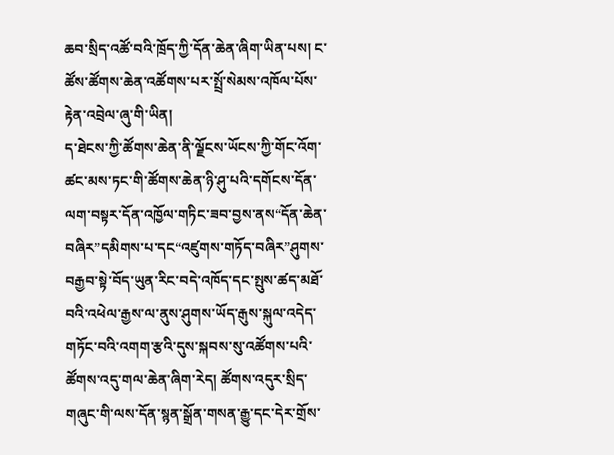ཆབ་སྲིད་འཚོ་བའི་ཁྲོད་ཀྱི་དོན་ཆེན་ཞིག་ཡིན་པས། ང་ཚོས་ཚོགས་ཆེན་འཚོགས་པར་སྤྲོ་སེམས་འཁོལ་པོས་རྟེན་འབྲེལ་ཞུ་གི་ཡིན།
ད་ཐེངས་ཀྱི་ཚོགས་ཆེན་ནི་ལྗོངས་ཡོངས་ཀྱི་གོང་འོག་ཚང་མས་ཏང་གི་ཚོགས་ཆེན་ཉི་ཤུ་པའི་དགོངས་དོན་ལག་བསྟར་དོན་འཁྱོལ་གཏིང་ཟབ་བྱས་ནས“དོན་ཆེན་བཞིར”དམིགས་པ་དང“འཛུགས་གཏོད་བཞིར”ཤུགས་བརྒྱབ་སྟེ་བོད་ཡུན་རིང་བདེ་འཁོད་དང་སྤུས་ཚད་མཐོ་བའི་འཕེལ་རྒྱས་ལ་ནུས་ཤུགས་ཡོད་རྒུས་སྐུལ་འདེད་གཏོང་བའི་འགག་རྩའི་དུས་སྐབས་སུ་འཚོགས་པའི་ཚོགས་འདུ་གལ་ཆེན་ཞིག་རེད། ཚོགས་འདུར་སྲིད་གཞུང་གི་ལས་དོན་སྙན་སྒྲོན་གསན་རྒྱུ་དང་དེར་གྲོས་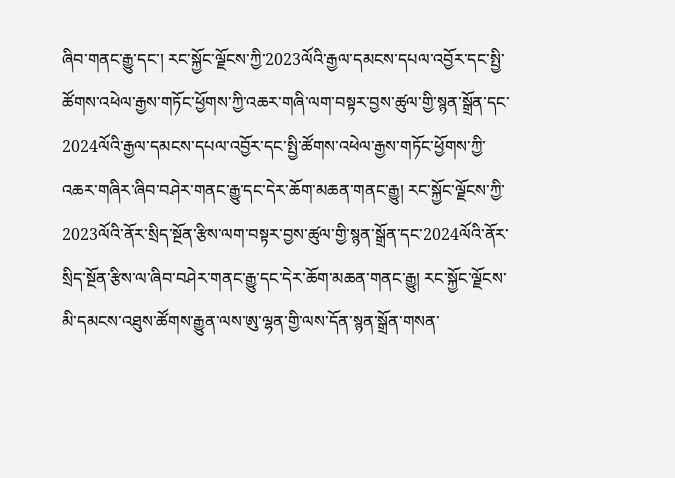ཞིབ་གནང་རྒྱུ་དང་། རང་སྐྱོང་ལྗོངས་ཀྱི་2023ལོའི་རྒྱལ་དམངས་དཔལ་འབྱོར་དང་སྤྱི་ཚོགས་འཕེལ་རྒྱས་གཏོང་ཕྱོགས་ཀྱི་འཆར་གཞི་ལག་བསྟར་བྱས་ཚུལ་གྱི་སྙན་སྒྲོན་དང་2024ལོའི་རྒྱལ་དམངས་དཔལ་འབྱོར་དང་སྤྱི་ཚོགས་འཕེལ་རྒྱས་གཏོང་ཕྱོགས་ཀྱི་འཆར་གཞིར་ཞིབ་བཤེར་གནང་རྒྱུ་དང་དེར་ཆོག་མཆན་གནང་རྒྱུ། རང་སྐྱོང་ལྗོངས་ཀྱི་2023ལོའི་ནོར་སྲིད་སྔོན་རྩིས་ལག་བསྟར་བྱས་ཚུལ་གྱི་སྙན་སྒྲོན་དང་2024ལོའི་ནོར་སྲིད་སྔོན་རྩིས་ལ་ཞིབ་བཤེར་གནང་རྒྱུ་དང་དེར་ཆོག་མཆན་གནང་རྒྱུ། རང་སྐྱོང་ལྗོངས་མི་དམངས་འཐུས་ཚོགས་རྒྱུན་ལས་ཨུ་ལྷན་གྱི་ལས་དོན་སྙན་སྒྲོན་གསན་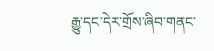རྒྱུ་དང་དེར་གྲོས་ཞིབ་གནང་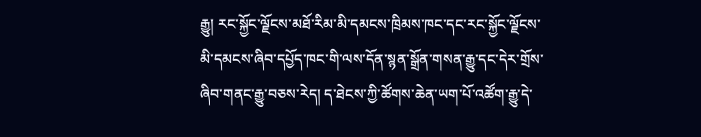རྒྱུ། རང་སྐྱོང་ལྗོངས་མཐོ་རིམ་མི་དམངས་ཁྲིམས་ཁང་དང་རང་སྐྱོང་ལྗོངས་མི་དམངས་ཞིབ་དཔྱོད་ཁང་གི་ལས་དོན་སྙན་སྒྲོན་གསན་རྒྱུ་དང་དེར་གྲོས་ཞིབ་གནང་རྒྱུ་བཅས་རེད། ད་ཐེངས་ཀྱི་ཚོགས་ཆེན་ཡག་པོ་འཚོག་རྒྱུ་དེ་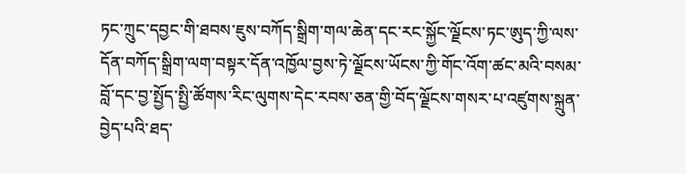ཏང་ཀྲུང་དབྱང་གི་ཐབས་ཇུས་བཀོད་སྒྲིག་གལ་ཆེན་དང་རང་སྐྱོང་ལྗོངས་ཏང་ཨུད་ཀྱི་ལས་དོན་བཀོད་སྒྲིག་ལག་བསྟར་དོན་འཁྱོལ་བྱས་ཏེ་ལྗོངས་ཡོངས་ཀྱི་གོང་འོག་ཚང་མའི་བསམ་བློ་དང་བྱ་སྤྱོད་སྤྱི་ཚོགས་རིང་ལུགས་དེང་རབས་ཅན་གྱི་བོད་ལྗོངས་གསར་པ་འཛུགས་སྐྲུན་བྱེད་པའི་ཐད་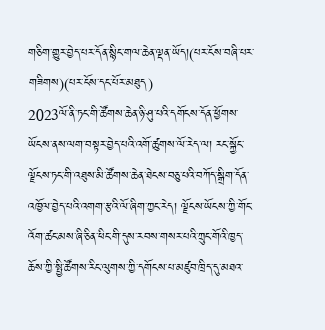གཅིག་གྱུར་བྱེད་པར་དོན་སྙིང་གལ་ཆེན་ལྡན་ཡོད།(པར་ངོས་བཞི་པར་གཟིགས)(པར་ངོས་དང་པོར་མཐུད)
2023ལོ་ནི་ཏང་གི་ཚོགས་ཆེན་ཉི་ཤུ་པའི་དགོངས་དོན་ཕྱོགས་ཡོངས་ནས་ལག་བསྟར་བྱེད་པའི་འགོ་ཚུགས་ལོ་རེད་ལ། རང་སྐྱོང་ལྗོངས་ཏང་གི་འཐུས་མི་ཚོགས་ཆེན་ཐེངས་བཅུ་པའི་བཀོད་སྒྲིག་དོན་འཁྱོལ་བྱེད་པའི་འགག་རྩའི་ལོ་ཞིག་ཀྱང་རེད། ལྗོངས་ཡོངས་ཀྱི་གོང་འོག་ཚང་མས་ཞི་ཅིན་ཕིང་གི་དུས་རབས་གསར་པའི་ཀྲུང་གོའི་ཁྱད་ཆོས་ཀྱི་སྤྱི་ཚོགས་རིང་ལུགས་ཀྱི་དགོངས་པ་མཛུབ་ཁྲིད་དུ་མཐའ་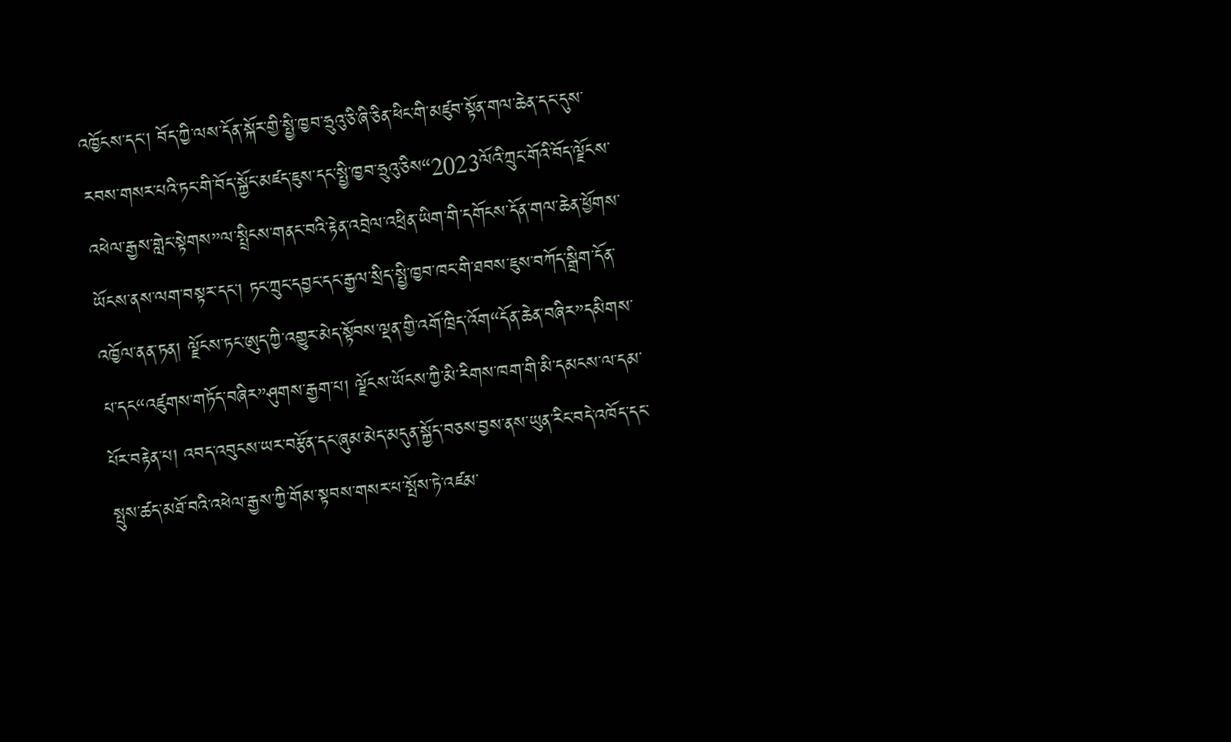འཁྱོངས་དང་། བོད་ཀྱི་ལས་དོན་སྐོར་གྱི་སྤྱི་ཁྱབ་ཧྲུའུ་ཅི་ཞི་ཅིན་ཕིང་གི་མཛུབ་སྟོན་གལ་ཆེན་དང་དུས་རབས་གསར་པའི་ཏང་གི་བོད་སྐྱོང་མཛད་ཇུས་དང་སྤྱི་ཁྱབ་ཧྲུའུ་ཅིས“2023ལོའི་ཀྲུང་གོའི་བོད་ལྗོངས་འཕེལ་རྒྱས་གླེང་སྟེགས”ལ་སྤྲིངས་གནང་བའི་རྟེན་འབྲེལ་འཕྲིན་ཡིག་གི་དགོངས་དོན་གལ་ཆེན་ཕྱོགས་ཡོངས་ནས་ལག་བསྟར་དང་། ཏང་ཀྲུང་དབྱང་དང་རྒྱལ་སྲིད་སྤྱི་ཁྱབ་ཁང་གི་ཐབས་ཇུས་བཀོད་སྒྲིག་དོན་འཁྱོལ་ནན་ཏན། ལྗོངས་ཏང་ཨུད་ཀྱི་འགྱུར་མེད་སྟོབས་ལྡན་གྱི་འགོ་ཁྲིད་འོག“དོན་ཆེན་བཞིར”དམིགས་པ་དང“འཛུགས་གཏོད་བཞིར”ཤུགས་རྒྱག་པ། ལྗོངས་ཡོངས་ཀྱི་མི་རིགས་ཁག་གི་མི་དམངས་ལ་དམ་པོར་བརྟེན་པ། འབད་འབུངས་ཡར་བརྩོན་དང་ཞུམ་མེད་མདུན་སྐྱོད་བཅས་བྱས་ནས་ཡུན་རིང་བདེ་འཁོད་དང་སྤུས་ཚད་མཐོ་བའི་འཕེལ་རྒྱས་ཀྱི་གོམ་སྟབས་གསར་པ་སྤོས་ཏེ་འཛམ་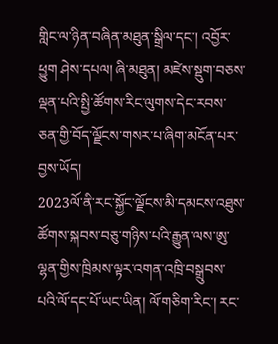གླིང་ལ་ཉིན་བཞིན་མཐུན་སྒྲིལ་དང་། འབྱོར་ཕྱུག ཤེས་དཔལ། ཞི་མཐུན། མཛེས་སྡུག་བཅས་ལྡན་པའི་སྤྱི་ཚོགས་རིང་ལུགས་དེང་རབས་ཅན་གྱི་བོད་ལྗོངས་གསར་པ་ཞིག་མངོན་པར་བྱས་ཡོད།
2023ལོ་ནི་རང་སྐྱོང་ལྗོངས་མི་དམངས་འཐུས་ཚོགས་སྐབས་བཅུ་གཉིས་པའི་རྒྱུན་ལས་ཨུ་ལྷན་གྱིས་ཁྲིམས་ལྟར་འགན་འཁྲི་བསྒྲུབས་པའི་ལོ་དང་པོ་ཡང་ཡིན། ལོ་གཅིག་རིང་། རང་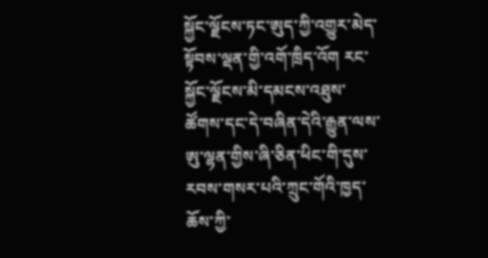སྐྱོང་ལྗོངས་ཏང་ཨུད་ཀྱི་འགྱུར་མེད་སྟོབས་ལྡན་གྱི་འགོ་ཁྲིད་འོག རང་སྐྱོང་ལྗོངས་མི་དམངས་འཐུས་ཚོགས་དང་དེ་བཞིན་དེའི་རྒྱུན་ལས་ཨུ་ལྷན་གྱིས་ཞི་ཅིན་ཕིང་གི་དུས་རབས་གསར་པའི་ཀྲུང་གོའི་ཁྱད་ཆོས་ཀྱི་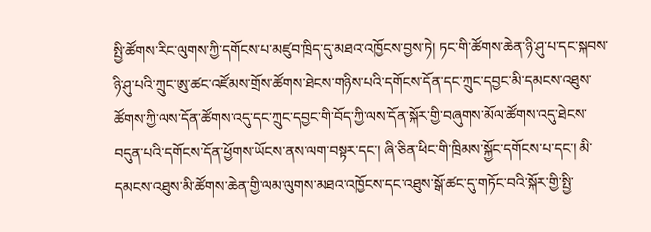སྤྱི་ཚོགས་རིང་ལུགས་ཀྱི་དགོངས་པ་མཛུབ་ཁྲིད་དུ་མཐའ་འཁྱོངས་བྱས་ཏེ། ཏང་གི་ཚོགས་ཆེན་ཉི་ཤུ་པ་དང་སྐབས་ཉི་ཤུ་པའི་ཀྲུང་ཨུ་ཚང་འཛོམས་གྲོས་ཚོགས་ཐེངས་གཉིས་པའི་དགོངས་དོན་དང་ཀྲུང་དབྱང་མི་དམངས་འཐུས་ཚོགས་ཀྱི་ལས་དོན་ཚོགས་འདུ་དང་ཀྲུང་དབྱང་གི་བོད་ཀྱི་ལས་དོན་སྐོར་གྱི་བཞུགས་མོལ་ཚོགས་འདུ་ཐེངས་བདུན་པའི་དགོངས་དོན་ཕྱོགས་ཡོངས་ནས་ལག་བསྟར་དང་། ཞི་ཅིན་ཕིང་གི་ཁྲིམས་སྐྱོང་དགོངས་པ་དང་། མི་དམངས་འཐུས་མི་ཚོགས་ཆེན་གྱི་ལམ་ལུགས་མཐའ་འཁྱོངས་དང་འཐུས་སྒོ་ཚང་དུ་གཏོང་བའི་སྐོར་གྱི་སྤྱི་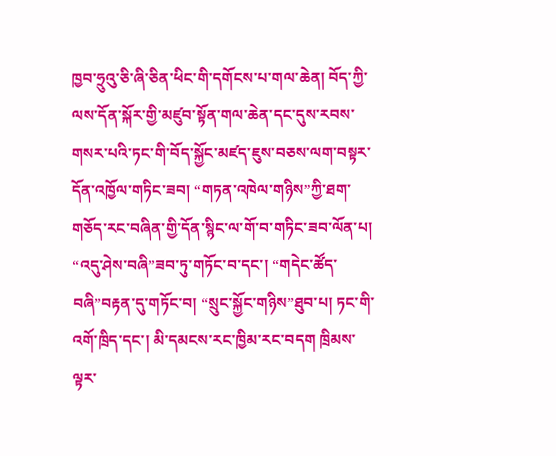ཁྱབ་ཧྲུའུ་ཅི་ཞི་ཅིན་ཕིང་གི་དགོངས་པ་གལ་ཆེན། བོད་ཀྱི་ལས་དོན་སྐོར་གྱི་མཛུབ་སྟོན་གལ་ཆེན་དང་དུས་རབས་གསར་པའི་ཏང་གི་བོད་སྐྱོང་མཛད་ཇུས་བཅས་ལག་བསྟར་དོན་འཁྱོལ་གཏིང་ཟབ། “གཏན་འཁེལ་གཉིས”ཀྱི་ཐག་གཅོད་རང་བཞིན་གྱི་དོན་སྙིང་ལ་གོ་བ་གཏིང་ཟབ་ལོན་པ། “འདུ་ཤེས་བཞི”ཟབ་ཏུ་གཏོང་བ་དང་། “གདེང་ཚོད་བཞི”བརྟན་དུ་གཏོང་བ། “སྲུང་སྐྱོང་གཉིས”ཐུབ་པ། ཏང་གི་འགོ་ཁྲིད་དང་། མི་དམངས་རང་ཁྱིམ་རང་བདག ཁྲིམས་ལྟར་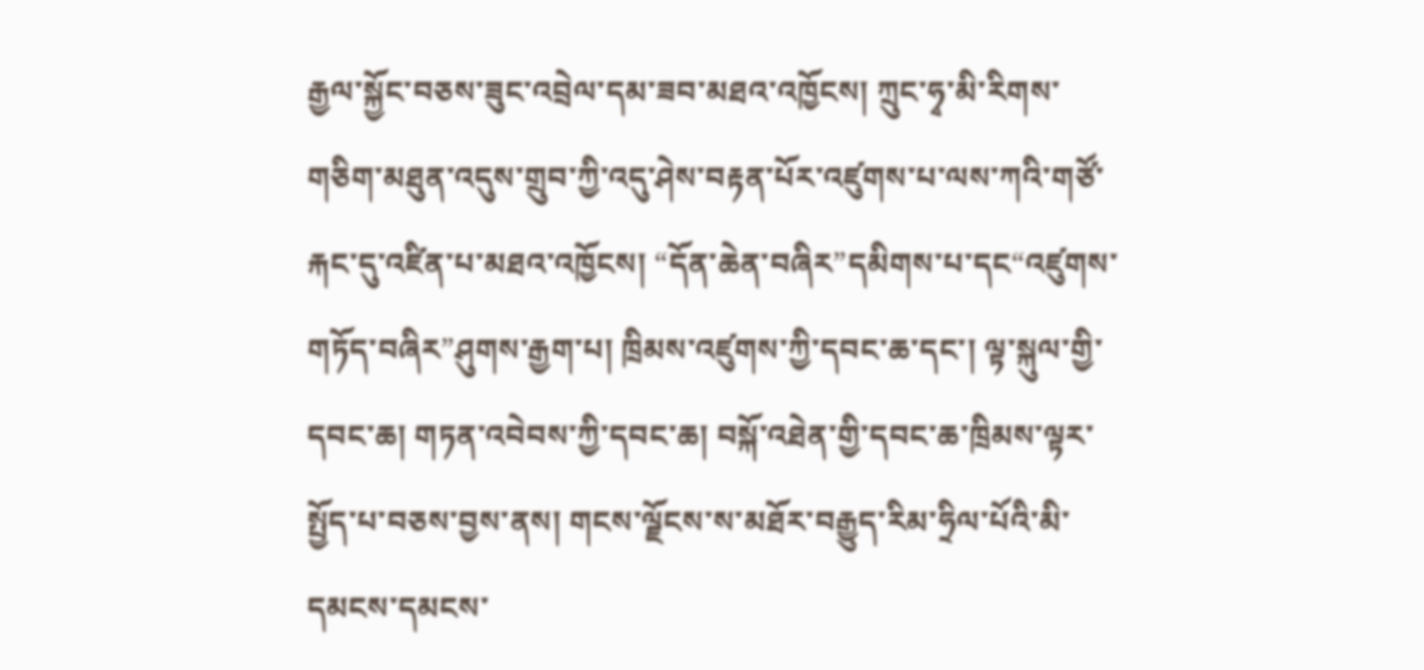རྒྱལ་སྐྱོང་བཅས་ཟུང་འབྲེལ་དམ་ཟབ་མཐའ་འཁྱོངས། ཀྲུང་ཧྭ་མི་རིགས་གཅིག་མཐུན་འདུས་གྲུབ་ཀྱི་འདུ་ཤེས་བརྟན་པོར་འཛུགས་པ་ལས་ཀའི་གཙོ་རྐང་དུ་འཛིན་པ་མཐའ་འཁྱོངས། “དོན་ཆེན་བཞིར”དམིགས་པ་དང“འཛུགས་གཏོད་བཞིར”ཤུགས་རྒྱག་པ། ཁྲིམས་འཛུགས་ཀྱི་དབང་ཆ་དང་། ལྟ་སྐུལ་གྱི་དབང་ཆ། གཏན་འབེབས་ཀྱི་དབང་ཆ། བསྐོ་འཐེན་གྱི་དབང་ཆ་ཁྲིམས་ལྟར་སྤྱོད་པ་བཅས་བྱས་ནས། གངས་ལྗོངས་ས་མཐོར་བརྒྱུད་རིམ་ཧྲིལ་པོའི་མི་དམངས་དམངས་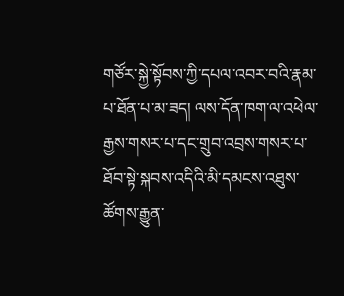གཙོར་སྐྱེ་སྟོབས་ཀྱི་དཔལ་འབར་བའི་རྣམ་པ་ཐོན་པ་མ་ཟད། ལས་དོན་ཁག་ལ་འཕེལ་རྒྱས་གསར་པ་དང་གྲུབ་འབྲས་གསར་པ་ཐོབ་སྟེ་སྐབས་འདིའི་མི་དམངས་འཐུས་ཚོགས་རྒྱུན་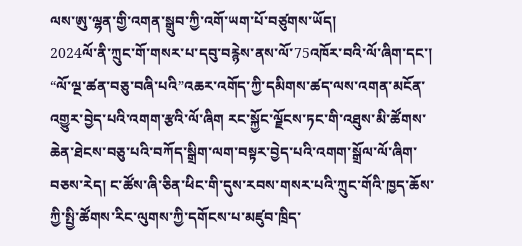ལས་ཨུ་ལྷན་གྱི་འགན་སྒྲུབ་ཀྱི་འགོ་ཡག་པོ་བཙུགས་ཡོད།
2024ལོ་ནི་ཀྲུང་གོ་གསར་པ་དབུ་བརྙེས་ནས་ལོ་75འཁོར་བའི་ལོ་ཞིག་དང་། “ལོ་ལྔ་ཚན་བཅུ་བཞི་པའི”འཆར་འགོད་ཀྱི་དམིགས་ཚད་ལས་འགན་མངོན་འགྱུར་བྱེད་པའི་འགག་རྩའི་ལོ་ཞིག རང་སྐྱོང་ལྗོངས་ཏང་གི་འཐུས་མི་ཚོགས་ཆེན་ཐེངས་བཅུ་པའི་བཀོད་སྒྲིག་ལག་བསྟར་བྱེད་པའི་འགག་སྒྲོལ་ལོ་ཞིག་བཅས་རེད། ང་ཚོས་ཞི་ཅིན་ཕིང་གི་དུས་རབས་གསར་པའི་ཀྲུང་གོའི་ཁྱད་ཆོས་ཀྱི་སྤྱི་ཚོགས་རིང་ལུགས་ཀྱི་དགོངས་པ་མཛུབ་ཁྲིད་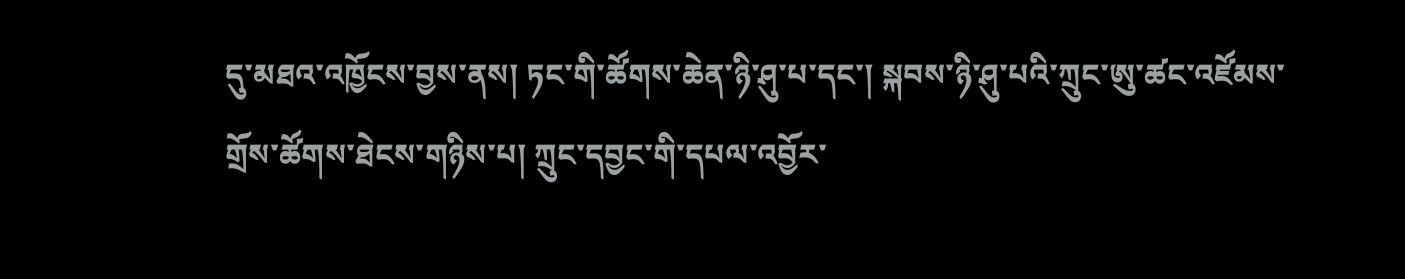དུ་མཐའ་འཁྱོངས་བྱས་ནས། ཏང་གི་ཚོགས་ཆེན་ཉི་ཤུ་པ་དང་། སྐབས་ཉི་ཤུ་པའི་ཀྲུང་ཨུ་ཚང་འཛོམས་གྲོས་ཚོགས་ཐེངས་གཉིས་པ། ཀྲུང་དབྱང་གི་དཔལ་འབྱོར་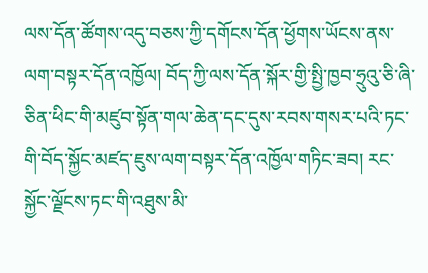ལས་དོན་ཚོགས་འདུ་བཅས་ཀྱི་དགོངས་དོན་ཕྱོགས་ཡོངས་ནས་ལག་བསྟར་དོན་འཁྱོལ། བོད་ཀྱི་ལས་དོན་སྐོར་གྱི་སྤྱི་ཁྱབ་ཧྲུའུ་ཅི་ཞི་ཅིན་ཕིང་གི་མཛུབ་སྟོན་གལ་ཆེན་དང་དུས་རབས་གསར་པའི་ཏང་གི་བོད་སྐྱོང་མཛད་ཇུས་ལག་བསྟར་དོན་འཁྱོལ་གཏིང་ཟབ། རང་སྐྱོང་ལྗོངས་ཏང་གི་འཐུས་མི་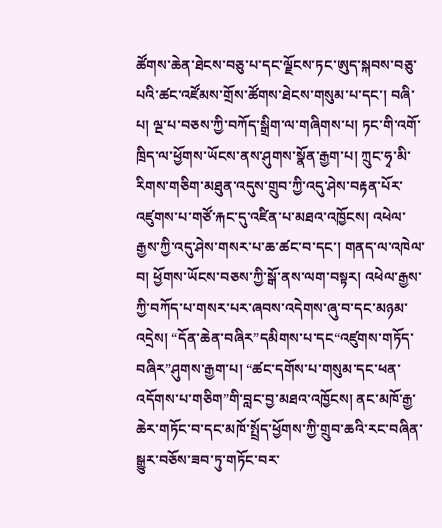ཚོགས་ཆེན་ཐེངས་བཅུ་པ་དང་ལྗོངས་ཏང་ཨུད་སྐབས་བཅུ་པའི་ཚང་འཛོམས་གྲོས་ཚོགས་ཐེངས་གསུམ་པ་དང་། བཞི་པ། ལྔ་པ་བཅས་ཀྱི་བཀོད་སྒྲིག་ལ་གཞིགས་པ། ཏང་གི་འགོ་ཁྲིད་ལ་ཕྱོགས་ཡོངས་ནས་ཤུགས་སྣོན་རྒྱག་པ། ཀྲུང་ཧྭ་མི་རིགས་གཅིག་མཐུན་འདུས་གྲུབ་ཀྱི་འདུ་ཤེས་བརྟན་པོར་འཛུགས་པ་གཙོ་རྐང་དུ་འཛིན་པ་མཐའ་འཁྱོངས། འཕེལ་རྒྱས་ཀྱི་འདུ་ཤེས་གསར་པ་ཆ་ཚང་བ་དང་། གནད་ལ་འཁེལ་བ། ཕྱོགས་ཡོངས་བཅས་ཀྱི་སྒོ་ནས་ལག་བསྟར། འཕེལ་རྒྱས་ཀྱི་བཀོད་པ་གསར་པར་ཞབས་འདེགས་ཞུ་བ་དང་མཉམ་འདྲེས། “དོན་ཆེན་བཞིར”དམིགས་པ་དང“འཛུགས་གཏོད་བཞིར”ཤུགས་རྒྱག་པ། “ཚང་དགོས་པ་གསུམ་དང་ཕན་འདོགས་པ་གཅིག”གི་བླང་བྱ་མཐའ་འཁྱོངས། ནང་མཁོ་རྒྱ་ཆེར་གཏོང་བ་དང་མཁོ་སྤྲོད་ཕྱོགས་ཀྱི་གྲུབ་ཆའི་རང་བཞིན་སྒྱུར་བཅོས་ཟབ་ཏུ་གཏོང་བར་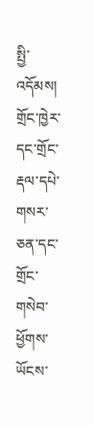སྤྱི་འདོམས། གྲོང་ཁྱེར་དང་གྲོང་རྡལ་དཔེ་གསར་ཅན་དང་གྲོང་གསེབ་ཕྱོགས་ཡོངས་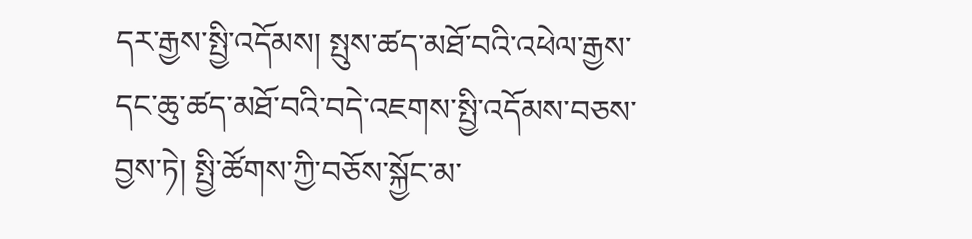དར་རྒྱས་སྤྱི་འདོམས། སྤུས་ཚད་མཐོ་བའི་འཕེལ་རྒྱས་དང་ཆུ་ཚད་མཐོ་བའི་བདེ་འཇགས་སྤྱི་འདོམས་བཅས་བྱས་ཏེ། སྤྱི་ཚོགས་ཀྱི་བཅོས་སྐྱོང་མ་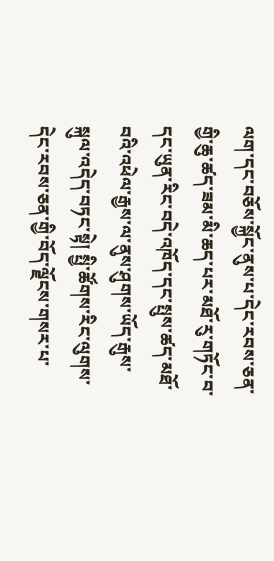ལག་དང་བཅོས་སྐྱོང་ནུས་པ་དེང་རབས་ཅན་གྱི་ཆུ་ཚད་ཟམ་མི་ཆད་པར་མཐོ་རུ་གཏོང་བ་དང་ཡུན་རིང་བདེ་འཁོད་དང་སྤུས་ཚད་མཐོ་བའི་འཕེལ་རྒྱས་ལ་ནུས་ཤུགས་ཡོད་རྒུས་སྐུལ་འདེད་བཏང་སྟེ། སྤྱི་ཚོགས་རིང་ལུགས་དེང་རབས་ཅན་གྱི་བོད་ལྗོངས་གསར་པ་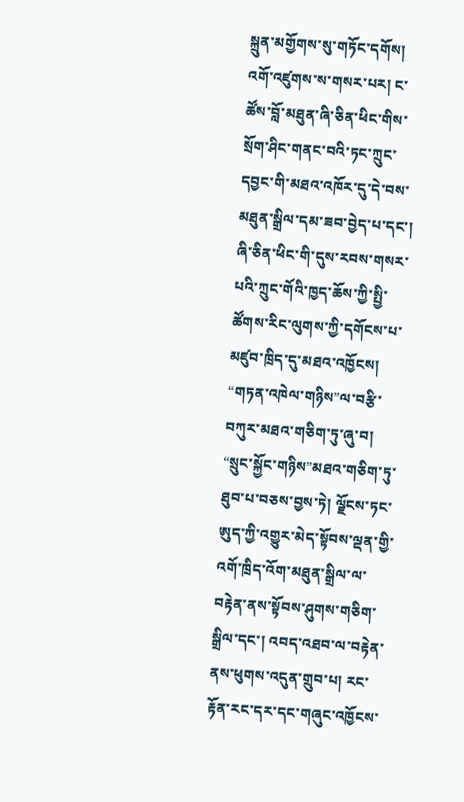སྐྲུན་མགྱོགས་སུ་གཏོང་དགོས།
འགོ་འཛུགས་ས་གསར་པར། ང་ཚོས་བློ་མཐུན་ཞི་ཅིན་ཕིང་གིས་སྲོག་ཤིང་གནང་བའི་ཏང་ཀྲུང་དབྱང་གི་མཐའ་འཁོར་དུ་དེ་བས་མཐུན་སྒྲིལ་དམ་ཟབ་བྱེད་པ་དང་། ཞི་ཅིན་ཕིང་གི་དུས་རབས་གསར་པའི་ཀྲུང་གོའི་ཁྱད་ཆོས་ཀྱི་སྤྱི་ཚོགས་རིང་ལུགས་ཀྱི་དགོངས་པ་མཛུབ་ཁྲིད་དུ་མཐའ་འཁྱོངས། “གཏན་འཁེལ་གཉིས”ལ་བརྩི་བཀུར་མཐའ་གཅིག་ཏུ་ཞུ་བ། “སྲུང་སྐྱོང་གཉིས”མཐའ་གཅིག་ཏུ་ཐུབ་པ་བཅས་བྱས་ཏེ། ལྗོངས་ཏང་ཨུད་ཀྱི་འགྱུར་མེད་སྟོབས་ལྡན་གྱི་འགོ་ཁྲིད་འོག་མཐུན་སྒྲིལ་ལ་བརྟེན་ནས་སྟོབས་ཤུགས་གཅིག་སྒྲིལ་དང་། འབད་འཐབ་ལ་བརྟེན་ནས་ཕུགས་འདུན་གྲུབ་པ། རང་རྟོན་རང་དར་དང་གཞུང་འཁྱོངས་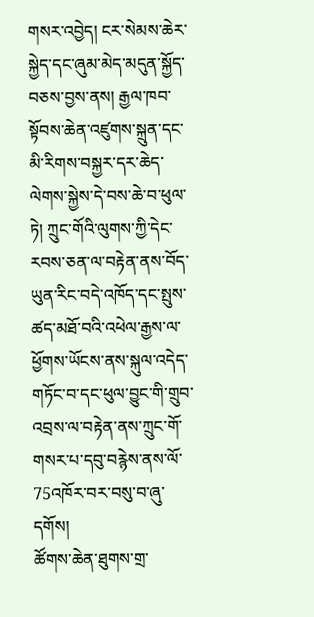གསར་འབྱེད། ངར་སེམས་ཆེར་སྐྱེད་དང་ཞུམ་མེད་མདུན་སྐྱོད་བཅས་བྱས་ནས། རྒྱལ་ཁབ་སྟོབས་ཆེན་འཛུགས་སྐྲུན་དང་མི་རིགས་བསྐྱར་དར་ཆེད་ལེགས་སྐྱེས་དེ་བས་ཆེ་བ་ཕུལ་ཏེ། ཀྲུང་གོའི་ལུགས་ཀྱི་དེང་རབས་ཅན་ལ་བརྟེན་ནས་བོད་ཡུན་རིང་བདེ་འཁོད་དང་སྤུས་ཚད་མཐོ་བའི་འཕེལ་རྒྱས་ལ་ཕྱོགས་ཡོངས་ནས་སྐུལ་འདེད་གཏོང་བ་དང་ཕུལ་བྱུང་གི་གྲུབ་འབྲས་ལ་བརྟེན་ནས་ཀྲུང་གོ་གསར་པ་དབུ་བརྙེས་ནས་ལོ་75འཁོར་བར་བསུ་བ་ཞུ་དགོས།
ཚོགས་ཆེན་ཐུགས་གྲ་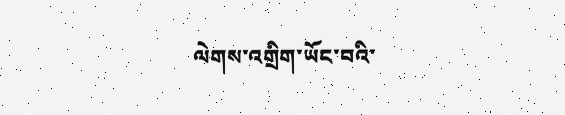ལེགས་འགྲིག་ཡོང་བའི་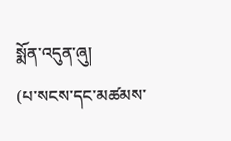སྨོན་འདུན་ཞུ།
(པ་སངས་དང་མཚམས་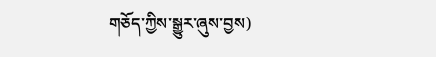གཅོད་ཀྱིས་སྒྱུར་ཞུས་བྱས)